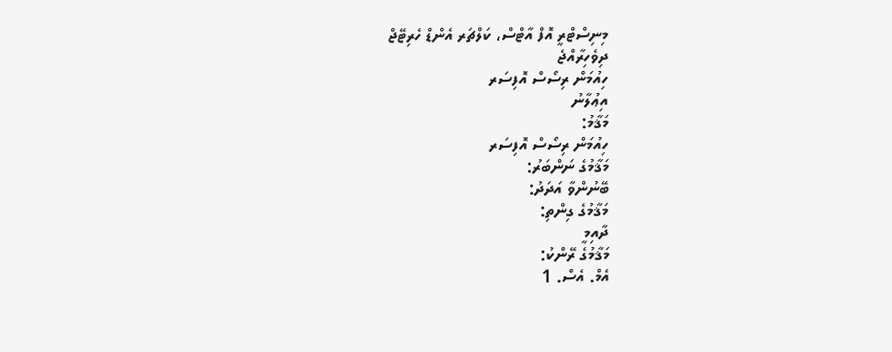މިނިސްޓްރީ އޮފް އާޓްސް، ކަލްޗަރ އެންޑް ހެރިޓޭޖް
ދިވެހިރާއްޖެ
ހިއުމަން ރިސޯސް އޮފިސަރ
އިޢުލާނު
މަޤާމު:
ހިއުމަން ރިސޯސް އޮފިސަރ
މަޤާމުގެ ނަންބަރު:
ބޭނުންވާ އަދަދު:
މަޤާމުގެ ގިންތި:
ދާއިމީ
މަޤާމުގެ ރޭންކު:
އެމް. އެސް. 1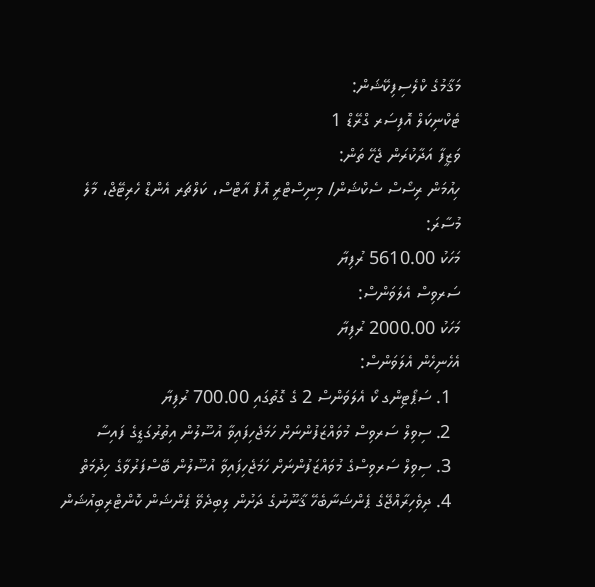މަޤާމުގެ ކްލެސިފިކޭޝަން:
ޓެކްނިކަލް އޮފިސަރ ގްރޭޑް 1
ވަޒީފާ އަދާކުރަން ޖެހޭ ތަން:
ހިއުމަން ރިސޯސް ސެކްޝަން/ މިނިސްޓްރީ އޮފް އާޓްސް، ކަލްޗަރ އެންޑް ހެރިޓޭޖް، މާލެ
މުސާރަ:
މަހަކު 5610.00 ރުފިޔާ
ސަރވިސް އެލަވަންސް:
މަހަކު 2000.00 ރުފިޔާ
އެހެނިހެން އެލަވަންސް:
  1. ސަޕޯޓިންގ ކޯ އެލަވަންސް 2 ގެ ގޮތުގައި 700.00 ރުފިޔާ
  2. ސިވިލް ސަރވިސް މުވައްޒަފުންނަށް ހަމަޖެހިފައިވާ އުސޫލުން އިތުރުގަޑީގެ ފައިސާ
  3. ސިވިލް ސަރވިސްގެ މުވައްޒަފުންނަށް ހަމަޖެހިފައިވާ އުސޫލުން ބޭސްފަރުވާގެ ހިދުމަތް
  4. ދިވެހިރާއްޖޭގެ ޕެންޝަނާބެހޭ ޤާނޫނުގެ ދަށުން ލިބިދެވޭ ޕެންޝަން ކޮންޓްރިބިއުޝަން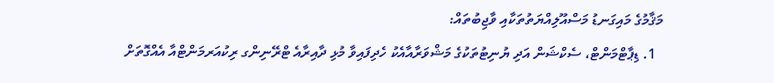މަޤާމުގެ މައިގަނޑު މަސްއޫލިއްޔަތުތަކާއި ވާޖިބުތައް:
  1. ޑިޕާޓްމަންޓް، ސެކްޝަން އަދި ޔުނިޓުތަކުގެ މަޝްވަރާއާއެކު ހެދިފައިވާ މުޅި ދާއިރާއެ ޓްރޭނިންގ ރިކުއަރމަންޓްއާ އެއްގޮތަށް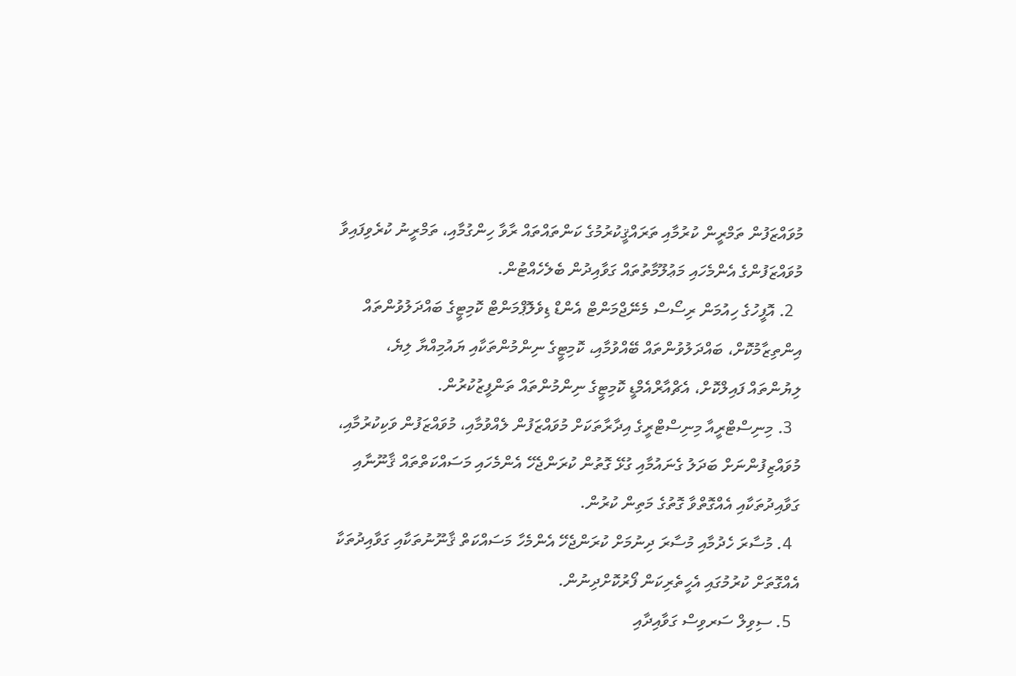މުވައްޒަފުން ތަމްރީން ކުރުމާއި ތަރައްޤީކުރުމުގެ ކަންތައްތައް ރާވާ ހިންގުމާއި، ތަމްރީނު ކުރެވިފައިވާ މުވައްޒަފުންގެ އެންމެހައި މަޢުލޫމާތުތައް ގަވާއިދުން ބެލެހެއްޓުން.
  2. އޮފީހުގެ ހިއުމަން ރިސޯސް މެނޭޖްމަންޓް އެންޑް ޑިވެލޮޕްމަންޓް ކޮމިޓީގެ ބައްދަލުވުންތައް އިންތިޒާމުކޮށް، ބައްދަލުވުންތައް ބޭއްވުމާއި، ކޮމިޓީގެ ނިންމުންތަކާއި ޔައުމިއްޔާ ލިޔެ، ލިޔުންތައް ފައިލްކޮށް، އެޗްއާރްއެމްޑީ ކޮމިޓީގެ ނިންމުންތައް ތަންފީޒުކުރުން.
  3. މިނިސްޓްރީއާ މިނިސްޓްރީގެ އިދާރާތަކަށް މުވައްޒަފުން ލެއްވުމާއި، މުވައްޒަފުން ވަކިކުރުމާއި، މުވައްޒިފުންނަށް ބަދަލު ގެނައުމާއި ގުޅޭ ގޮތުން ކުރަންޖެހޭ އެންމެހައި މަސައްކަތްތައް ޤާނޫނާއި ގަވާއިދުތަކާއި އެއްގޮތްވާ ގޮތުގެ މަތިން ކުރުން.
  4. މުސާރަ ހެދުމާއި މުސާރަ ދިނުމަށް ކުރަންޖެހޭ އެންމެހާ މަސައްކަތް ޤާނޫނުތަކާއި ގަވާއިދުތަކާ އެއްގޮތަށް ކުރުމުގައި އެހީތެރިކަން ފޯރުކޮށްދިނުން.
  5. ސިވިލް ސަރވިސް ގަވާއިދާއި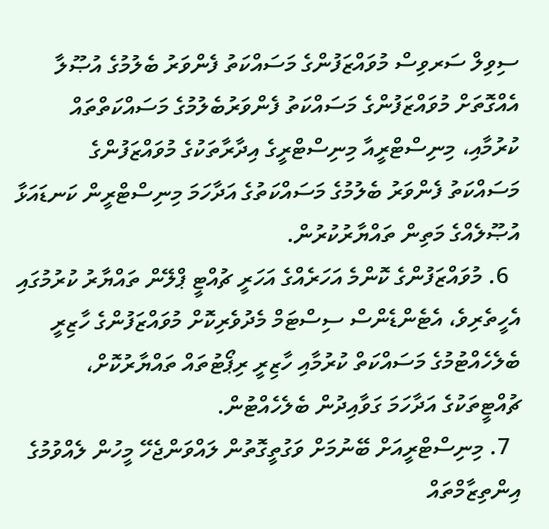ސިވިލް ސަރވިސް މުވައްޒަފުންގެ މަސައްކަތު ފެންވަރު ބެލުމުގެ އުޞޫލާ އެއްގޮތަށް މުވައްޒަފުންގެ މަސައްކަތު ފެންވަރުބެލުމުގެ މަސައްކަތްތައް ކުރުމާއި، މިނިސްޓްރީއާ މިނިސްޓްރީގެ އިދާރާތަކުގެ މުވައްޒަފުންގެ މަސައްކަތު ފެންވަރު ބެލުމުގެ މަސައްކަތުގެ އަދާހަމަ މިނިސްޓްރީން ކަނޑައަޅާ އުޞޫލެއްގެ މަތިން ތައްޔާރުކުރުން.
  6. މުވައްޒަފުންގެ ކޮންމެ އަހަރެއްގެ އަހަރީ ޗުއްޓީ ޕްލޭން ތައްޔާރު ކުރުމުގައި އެހީތެރިވެ، އެޓެންޑެންސް ސިސްޓަމް މެދުވެރިކޮށް މުވައްޒަފުންގެ ހާޒިރީ ބެލެހެއްޓުމުގެ މަސައްކަތް ކުރުމާއި ހާޒިރީ ރިޕޯޓުތައް ތައްޔާރުކޮށް، ޗުއްޓީތަކުގެ އަދާހަމަ ގަވާއިދުން ބެލެހެއްޓުން.
  7. މިނިސްޓްރީއަށް ބޭނުމަށް ވަގުތީގޮތުން ލައްވަންޖެހޭ މީހުން ލެއްވުމުގެ އިންތިޒާމްތައް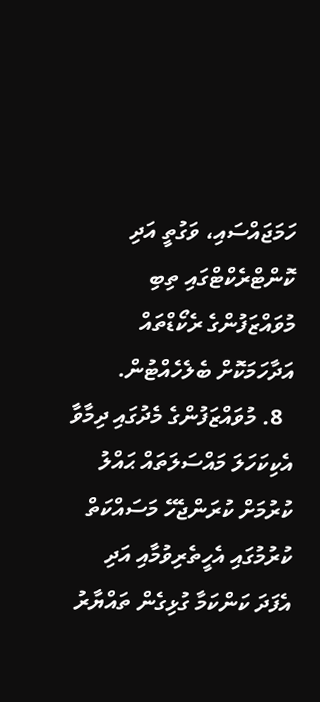ހަމަޖައްސައި، ވަގުތީ އަދި ކޮންޓްރެކްޓްގައި ތިބި މުވައްޒަފުންގެ ރެކޯޑްތައް އަދާހަމަކޮށް ބެލެހެއްޓުން.
  8. މުވައްޒަފުންގެ މެދުގައި ދިމާވާ އެކިކަހަލަ މައްސަލަތައް ޙައްލު ކުރުމަށް ކުރަންޖެހޭ މަސައްކަތް ކުރުމުގައި އެހީތެރިވުމާއި އަދި އެފަދަ ކަންކަމާ ގުޅިގެން ތައްޔާރު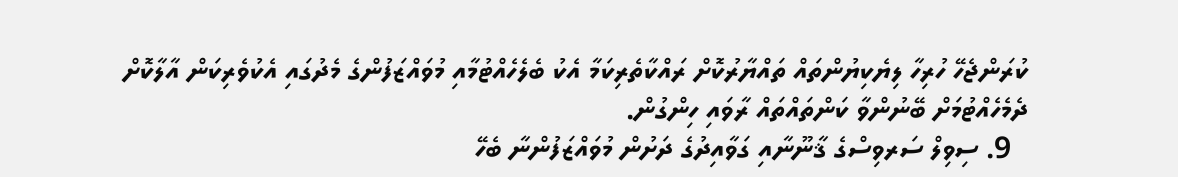ކުރަންޖެހޭ ހުރިހާ ލިޔެކިޔުންތައް ތައްޔާރުކޮށް ރައްކާތެރިކަމާ އެކު ބެލެހެއްޓުމާއި މުވައްޒަފުންގެ މެދުގައި އެކުވެރިކަން އާލާކޮށް ދެމެހެއްޓުމަށް ބޭނުންވާ ކަންތައްތައް ރާވައި ހިންގުން.
  9. ސިވިލް ސަރވިސްގެ ޤާނޫނާއި ގަވާއިދުގެ ދަށުން މުވައްޒަފުންނާ ބެހޭ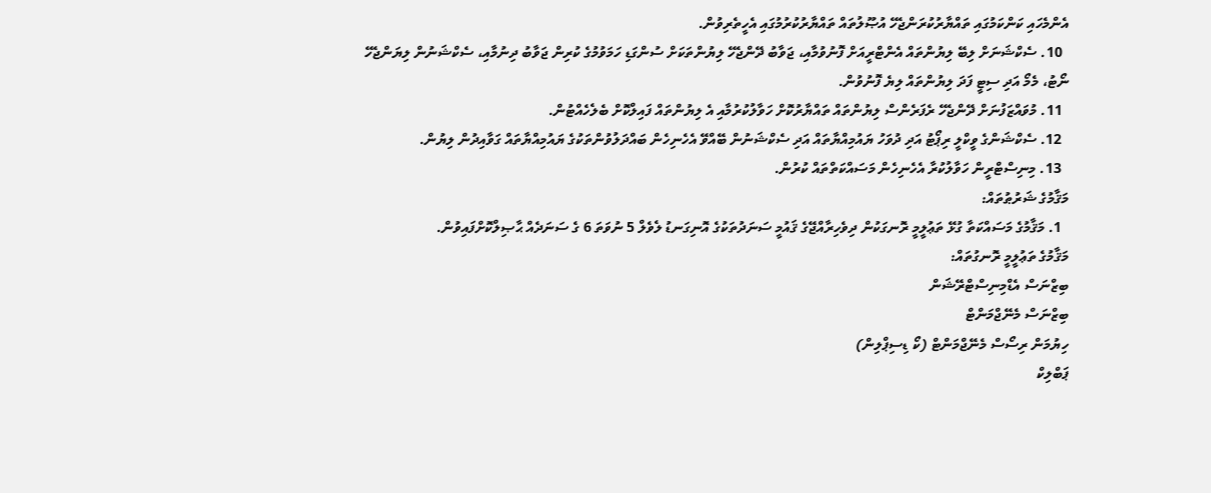އެންމެހައި ކަންކަމުގައި ތައްޔާރުކުރަންޖެހޭ އުޞޫލުތައް ތައްޔާރުކުރުމުގައި އެހީތެރިވުން.
  10. ސެކްޝަނަށް ލިބޭ ލިޔުންތައް އެންޓްރީއަށް ފޮނުވުމާއި، ޖަވާބު ދޭންޖެހޭ ލިޔުންތަކަށް ސުންގަޑި ހަމަވުމުގެ ކުރިން ޖަވާބު ދިނުމާއި، ސެކްޝަނުން ލިޔަންޖެހޭ ނޯޓު، މެމޯ އަދި ސިޓީ ފަދަ ލިޔުންތައް ލިޔެ ފޮނުވުން.
  11. މުވައްޒަފުނަށް ދޭންޖެހޭ ރެފަރެންސް ލިޔުންތައް ތައްޔާރުކޮށް ހަވާލުކުރުމާއި އެ ލިޔުންތައް ފައިލްކޮށް ބެލެހެއްޓުން.
  12. ސެކްޝަންގެ ވީކްލީ ރިޕޯޓު އަދި ދުވަހު ޔައުމިއްޔާތައް އަދި ސެކްޝަނުން ބޭއްވޭ އެހެނިހެން ބައްދަލުވުންތަކުގެ ޔައުމިއްޔާތައް ގަވާއިދުން ލިޔުން.
  13. މިނިސްޓްރީން ހަވާލުކުރާ އެހެނިހެން މަސައްކަތްތައް ކުރުން.
މަޤާމުގެ ޝަރުޠުތައް:
  1. މަޤާމުގެ މަސައްކަތާ ގުޅޭ ތަޢުލީމީ ރޮނގަކުން ދިވެހިރާއްޖޭގެ ޤައުމީ ސަނަދުތަކުގެ އޮނިގަނޑު ލެވެލް 5 ނުވަތަ 6 ގެ ސަނަދެއް ޙާޞިލްކޮށްފައިވުން.
މަޤާމުގެ ތަޢުލީމީ ރޮނގުތައް:
ބިޒްނަސް އެޑްމިނިސްޓްރޭޝަން
ބިޒްނަސް މެނޭޖްމަންޓް
ހިޔުމަން ރިސޯސް މެނޭޖްމަންޓް (ކޯ ޑިސިޕްލިން)
ޕަބްލިކް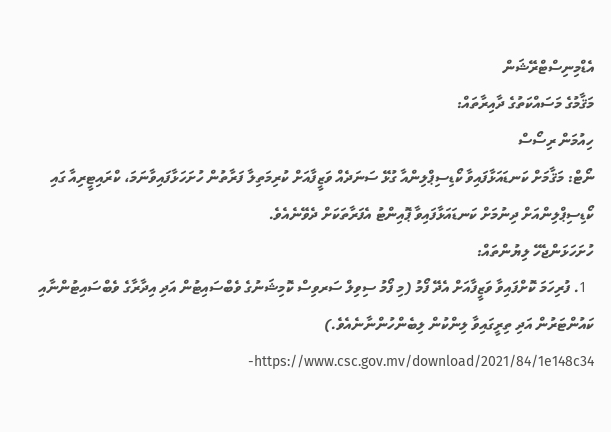އެޑްމިނިސްޓްރޭޝަން
މަޤާމުގެ މަސައްކަތުގެ ދާއިރާތައް:
ހިއުމަން ރިސޯސް
ނޯޓް: މަޤާމަށް ކަނޑައަޅާފައިވާ ކޯޑިސިޕްލިންއާ ގުޅޭ ސަނަދެއް ވަޒީފާއަށް ކުރިމަތިލާ ފަރާތުން ހުށަހަޅާފައިވާނަމަ، ކްރައިޓީރިއާ ގައި ކޯޑިސިޕްލިންއަށް ދިނުމަށް ކަނޑައަޅާފައިވާ ޕޮއިންޓު އެފަރާތަކަށް ދެވޭނެއެވެ.
ހުށަހަޅަންޖެހޭ ލިޔުންތައް:
  1. ފުރިހަމަ ކޮށްފައިވާ ވަޒީފާއަށް އެދޭ ފޯމު (މި ފޯމު ސިވިލް ސަރވިސް ކޮމިޝަނުގެ ވެބްސައިޓުން އަދި އިދާރާގެ ވެބްސައިޓުންނާއި ކައުންޓަރުން އަދި ތިރީގައިވާ ލިންކުން ލިބެންހުންނާނެއެވެ.)  https://www.csc.gov.mv/download/2021/84/1e148c34-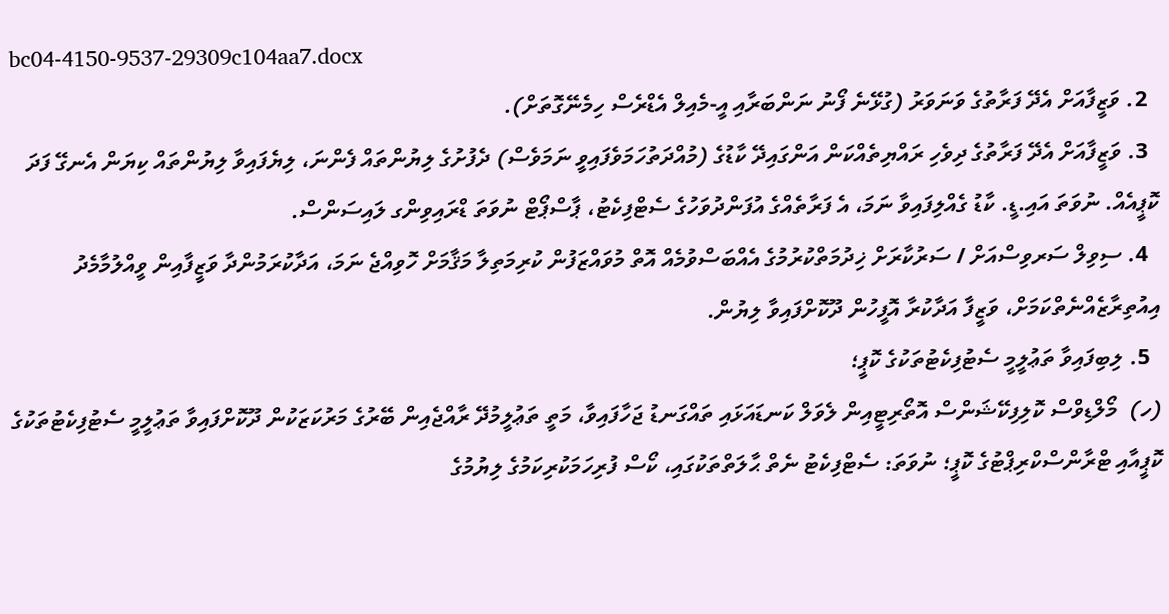bc04-4150-9537-29309c104aa7.docx
  2. ވަޒީފާއަށް އެދޭ ފަރާތުގެ ވަނަވަރު (ގުޅޭނެ ފޯނު ނަންބަރާއި އީ-މެއިލް އެޑްރެސް ހިމެނޭގޮތަށް).
  3. ވަޒީފާއަށް އެދޭ ފަރާތުގެ ދިވެހި ރައްޔިތެއްކަން އަންގައިދޭ ކާޑުގެ (މުއްދަތުހަމަވެފައިވީ ނަމަވެސް) ދެފުށުގެ ލިޔުންތައް ފެންނަ، ލިޔެފައިވާ ލިޔުންތައް ކިޔަން އެނގޭ ފަދަ ކޮޕީއެއް. ނުވަތަ އައި.ޑީ. ކާޑު ގެއްލިފައިވާ ނަމަ، އެ ފަރާތެއްގެ އުފަންދުވަހުގެ ސެޓްފިކެޓު، ޕާސްޕޯޓް ނުވަތަ ޑްރައިވިންގ ލައިސަންސް.
  4. ސިވިލް ސަރވިސްއަށް / ސަރުކާރަށް ޚިދުމަތްކުރުމުގެ އެއްބަސްވުމެއް އޮތް މުވައްޒަފުން ކުރިމަތިލާ މަޤާމަށް ހޮވިއްޖެ ނަމަ، އަދާކުރަމުންދާ ވަޒީފާއިން ވީއްލުމާމެދު އިއުތިރާޒެއްނެތްކަމަށް، ވަޒީފާ އަދާކުރާ އޮފީހުން ދޫކޮށްފައިވާ ލިޔުން.
  5. ލިބިފައިވާ ތަޢުލީމީ ސެޓުފިކެޓުތަކުގެ ކޮޕީ؛
(ހ)  މޯލްޑިވްސް ކޮލިފިކޭޝަންސް އޮތޯރިޓީއިން ލެވަލް ކަނޑައަޅައި ތައްގަނޑު ޖަހާފައިވާ، މަތީ ތަޢުލީމުދޭ ރާއްޖެއިން ބޭރުގެ މަރުކަޒަކުން ދޫކޮށްފައިވާ ތަޢުލީމީ ސެޓުފިކެޓުތަކުގެ ކޮޕީއާއި ޓްރާންސްކްރިޕްޓުގެ ކޮޕީ؛ ނުވަތަ: ސެޓްފިކެޓު ނެތް ޙާލަތްތަކުގައި، ކޯސް ފުރިހަމަކުރިކަމުގެ ލިޔުމުގެ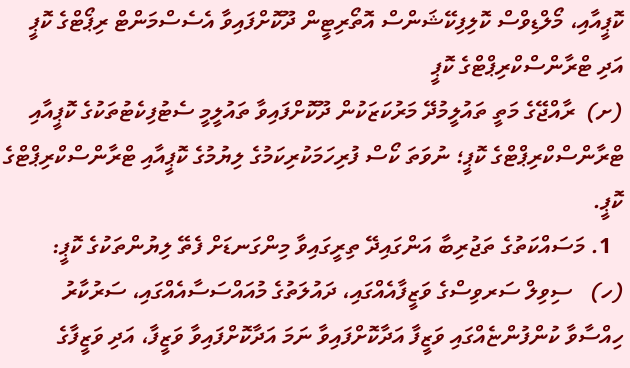ކޮޕީއާއި، މޯލްޑިވްސް ކޮލިފިކޭޝަންސް އޮތޯރިޓީން ދޫކޮށްފައިވާ އެސެސްމަންޓް ރިޕޯޓްގެ ކޮޕީ އަދި ޓްރާންސްކްރިޕްޓްގެ ކޮޕީ
(ށ)  ރާއްޖޭގެ މަތީ ތައުލީމުދޭ މަރުކަޒަކުން ދޫކޮށްފައިވާ ތައުލީމީ ސެޓުފިކެޓުތަކުގެ ކޮޕީއާއި ޓްރާންސްކްރިޕްޓްގެ ކޮޕީ؛ ނުވަތަ ކޯސް ފުރިހަމަކުރިކަމުގެ ލިޔުމުގެ ކޮޕީއާއި ޓްރާންސްކްރިޕްޓްގެ ކޮޕީ.
  1. މަސައްކަތުގެ ތަޖުރިބާ އަންގައިދޭ ތިރީގައިވާ މިންގަނޑަށް ފެތޭ ލިޔުންތަކުގެ ކޮޕީ:
(ހ)   ސިވިލް ސަރވިސްގެ ވަޒީފާއެއްގައި، ދައުލަތުގެ މުއައްސަސާއެއްގައި، ސަރުކާރު ހިއްސާވާ ކުންފުންޏެއްގައި ވަޒީފާ އަދާކޮށްފައިވާ ނަމަ އަދާކޮށްފައިވާ ވަޒީފާ، އަދި ވަޒީފާގެ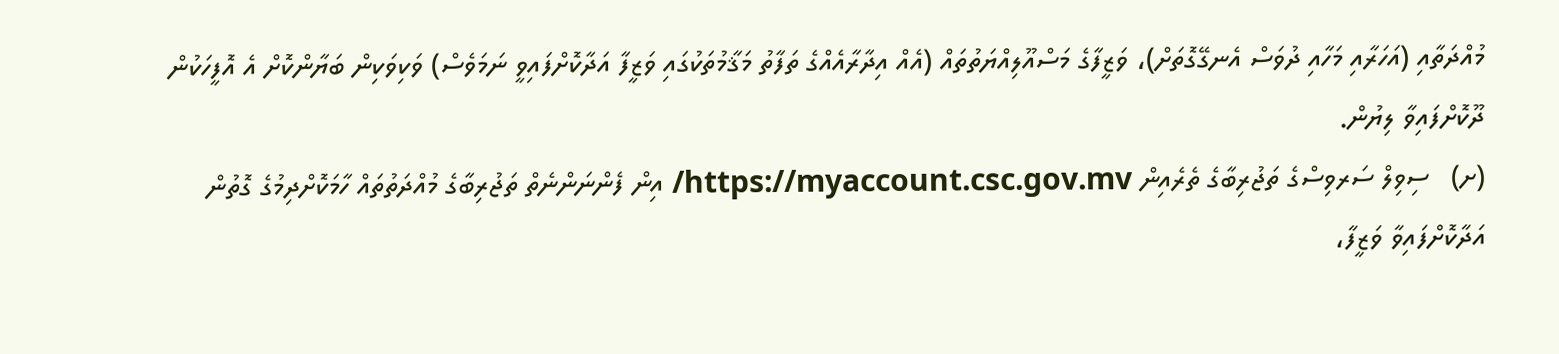މުއްދަތާއި (އަހަރާއި މަހާއި ދުވަސް އެނގޭގޮތަށް)، ވަޒީފާގެ މަސްއޫލިއްޔަތުތައް (އެއް އިދާރާއެއްގެ ތަފާތު މަޤާމުތަކުގައި ވަޒީފާ އަދާކޮށްފައިވީ ނަމަވެސް) ވަކިވަކިން ބަޔާންކޮށް އެ އޮފީހަކުން ދޫކޮށްފައިވާ ލިޔުން.
(ށ)   ސިވިލް ސަރވިސްގެ ތަޖުރިބާގެ ތެރެއިން https://myaccount.csc.gov.mv/ އިން ފެންނަންނެތް ތަޖުރިބާގެ މުއްދަތުތައް ހާމަކޮށްދިމުގެ ގޮތުން އަދާކޮށްފައިވާ ވަޒީފާ،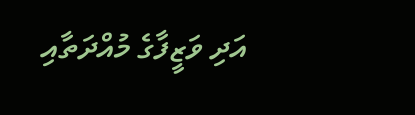އަދި ވަޒީފާގެ މުއްދަތާއި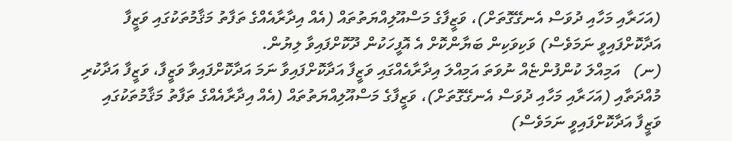(އަހަރާއި މަހާއި ދުވަސް އެނގޭގޮތަށް)، ވަޒީފާގެ މަސްއޫލިއްޔަތުތައް (އެއް އިދާރާއެއްގެ ތަފާތު މަޤާމުތަކުގައި ވަޒީފާ އަދާކޮށްފައިވީ ނަމަވެސް) ވަކިވަކިން ބަޔާންކޮށް އެ އޮފީހަކުން ދޫކޮށްފައިވާ ލިޔުން.
(ނ)   އަމިއްލަ ކުންފުންޏެއް ނުވަތަ އަމިއްލަ އިދާރާއެއްގައި ވަޒީފާ އަދާކޮށްފައިވާ ނަމަ އަދާކޮށްފައިވާ ވަޒީފާ، ވަޒީފާ އަދާކުރި މުއްދަތާއި (އަހަރާއި މަހާއި ދުވަސް އެނގޭގޮތަށް)، ވަޒީފާގެ މަސްއޫލިއްޔަތުތައް (އެއް އިދާރާއެއްގެ ތަފާތު މަޤާމުތަކުގައި ވަޒީފާ އަދާކޮށްފައިވީ ނަމަވެސް)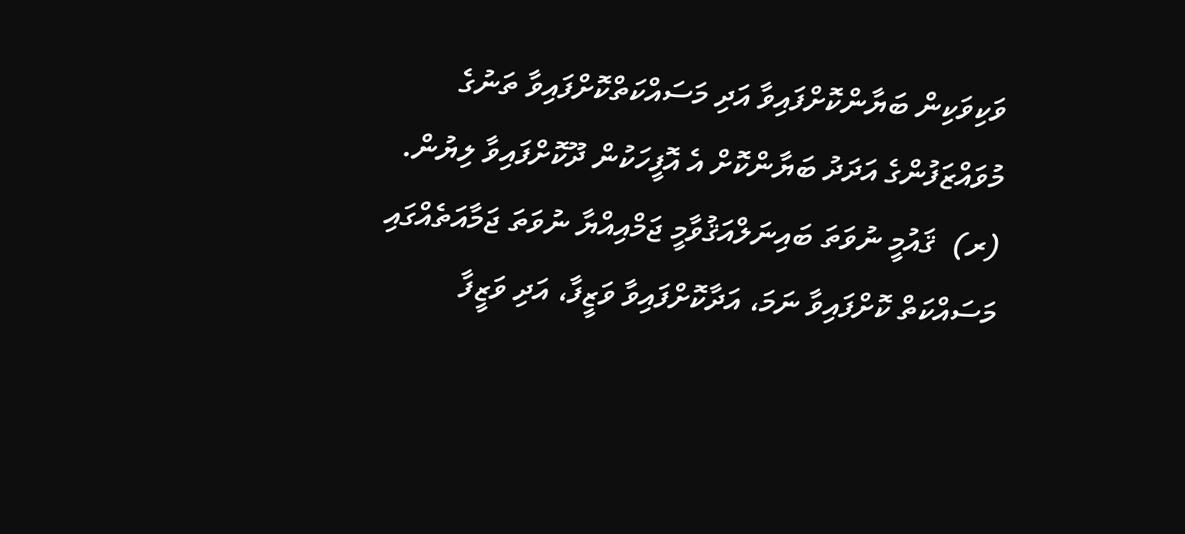ވަކިވަކިން ބަޔާންކޮށްފައިވާ އަދި މަސައްކަތްކޮށްފައިވާ ތަނުގެ މުވައްޒަފުންގެ އަދަދު ބަޔާންކޮށް އެ އޮފީހަކުން ދޫކޮށްފައިވާ ލިޔުން.
(ރ)  ޤައުމީ ނުވަތަ ބައިނަލްއަޤުވާމީ ޖަމްއިއްޔާ ނުވަތަ ޖަމާއަތެއްގައި މަސައްކަތް ކޮށްފައިވާ ނަމަ، އަދާކޮށްފައިވާ ވަޒީފާ، އަދި ވަޒީފާ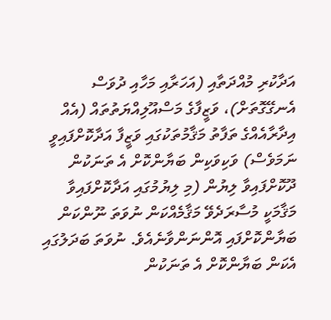އަދާކުރި މުއްދަތާއި (އަހަރާއި މަހާއި ދުވަސް އެނގޭގޮތަށް)، ވަޒީފާގެ މަސްއޫލިއްޔަތުތައް (އެއް އިދާރާއެއްގެ ތަފާތު މަޤާމުތަކުގައި ވަޒީފާ އަދާކޮށްފައިވީ ނަމަވެސް) ވަކިވަކިން ބަޔާންކޮށް އެ ތަނަކުން ދޫކޮށްފައިވާ ލިޔުން (މި ލިޔުމުގައި އަދާކޮށްފައިވާ މަޤާމަކީ މުސާރަދެވޭ މަޤާމެއްކަން ނުވަތަ ނޫންކަން ބަޔާންކޮށްފައި އޮންނަންވާނެއެވެ. ނުވަތަ ބަދަލުގައި އެކަން ބަޔާންކޮށް އެ ތަނަކުން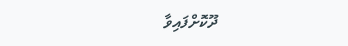ދޫކޮށްފައިވާ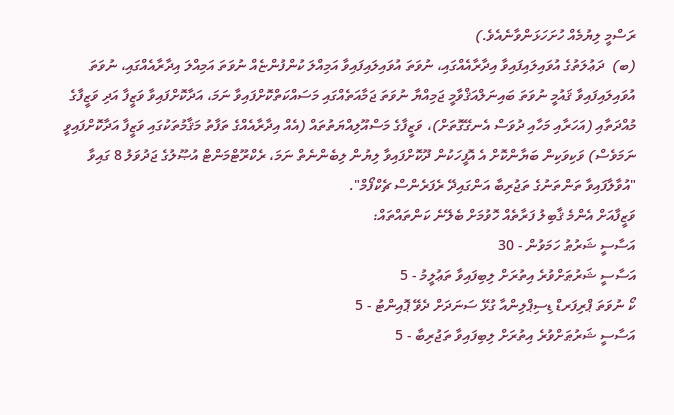ރަސްމީ ލިޔުމެއް ހުށަހަޅަންވާނެއެވެ.)
(ބ)  ދަޢުލަތުގެ އުވައިލައިފައިވާ އިދާރާއެއްގައި، ނުވަތަ އުވައިލައިފައިވާ އަމިއްލަ ކުންފުންޏެއް ނުވަތަ އަމިއްލަ އިދާރާއެއްގައި، ނުވަތަ އުވައިލައިފައިވާ ޤައުމީ ނުވަތަ ބައިނަލްއަޤްވާމީ ޖަމިއްޔާ ނުވަތަ ޖަމާއަތެއްގައި މަސައްކަތްކޮށްފައިވާ ނަމަ، އަދާކޮށްފައިވާ ވަޒީފާ އަދި ވަޒީފާގެ މުއްދަތާއި (އަހަރާއި މަހާއި ދުވަސް އެނގޭގޮތަށް)، ވަޒީފާގެ މަސްއޫލިއްޔަތުތައް (އެއް އިދާރާއެއްގެ ތަފާތު މަޤާމުތަކުގައި ވަޒީފާ އަދާކޮށްފައިވީ ނަމަވެސް) ވަކިވަކިން ބަޔާންކޮށް އެ އޮފީހަކުން ދޫކޮށްފައިވާ ލިޔުން ލިބެންނެތް ނަމަ، ރެކްރޫޓްމަންޓް އުޞޫލުގެ ޖަދުވަލު 8 ގައިވާ "އުވާލާފައިވާ ތަންތަނުގެ ތަޖުރިބާ އަންގައިދޭ ރެފަރެންސް ޗެކްފޯމް".
ވަޒީފާއަށް އެންމެ ޤާބިލު ފަރާތެއް ހޮވުމަށް ބެލޭނެ ކަންތައްތައް:
އަސާސީ ޝަރުޠު ހަމަވުން - 30
އަސާސީ ޝަރުޠަށްވުރެ އިތުރަށް ލިބިފައިވާ ތަޢުލީމު - 5
ކޯ ނުވަތަ ޕްރިފަރޑް ޑިސިޕްލިންއާ ގުޅޭ ސަނަދަށް ދެވޭ ޕޮއިންޓު - 5
އަސާސީ ޝަރުޠަށްވުރެ އިތުރަށް ލިބިފައިވާ ތަޖުރިބާ - 5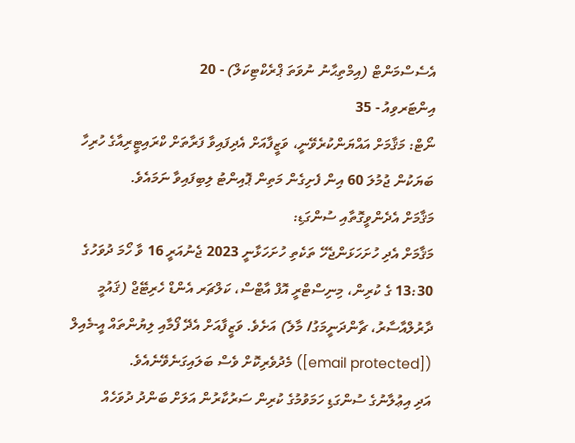އެސެސްމަންޓް (އިމްތިޙާނު ނުވަތަ ޕްރެކްޓިކަލް) - 20
އިންޓަރވިއު - 35
ނޯޓް: މަޤާމަށް އައްޔަންކުރެވޭނީ، ވަޒީފާއަށް އެދިފައިވާ ފަރާތަށް ކްރައިޓީރިއާގެ ހުރިހާ ބަޔަކުން ޖުމުލަ 60 އިން ފެށިގެން މަތިން ޕޮއިންޓު ލިބިފައިވާ ނަމައެވެ.
މަޤާމަށް އެދެންވީގޮތާއި ސުންގަޑި:
މަޤާމަށް އެދި ހުށަހަޅަންޖެހޭ ތަކެތި ހުށަހަޅާނީ 2023 ޖެނުއަރީ 16 ވާ ހޯމަ ދުވަހުގެ 13:30 ގެ ކުރިން، މިނިސްޓްރީ އޮފް އާޓްސް، ކަލްޗަރ އެންޑް ހެރިޓޭޖް (ޤައުމީ ދާރުލްއާސާރު، ޗާންދަނީމަގު/ މާލެ) އަށެވެ. ވަޒީފާއަށް އެދޭ ފޯމާއި ލިޔުންތައް އީ-މެއިލް ([email protected]) މެދުވެރިކޮށް ވެސް ބަލައިގަނެވޭނެއެވެ.
އަދި އިޢުލާނުގެ ސުންގަޑި ހަމަވުމުގެ ކުރިން ސަރުކާރުން އަލަށް ބަންދު ދުވަހެއް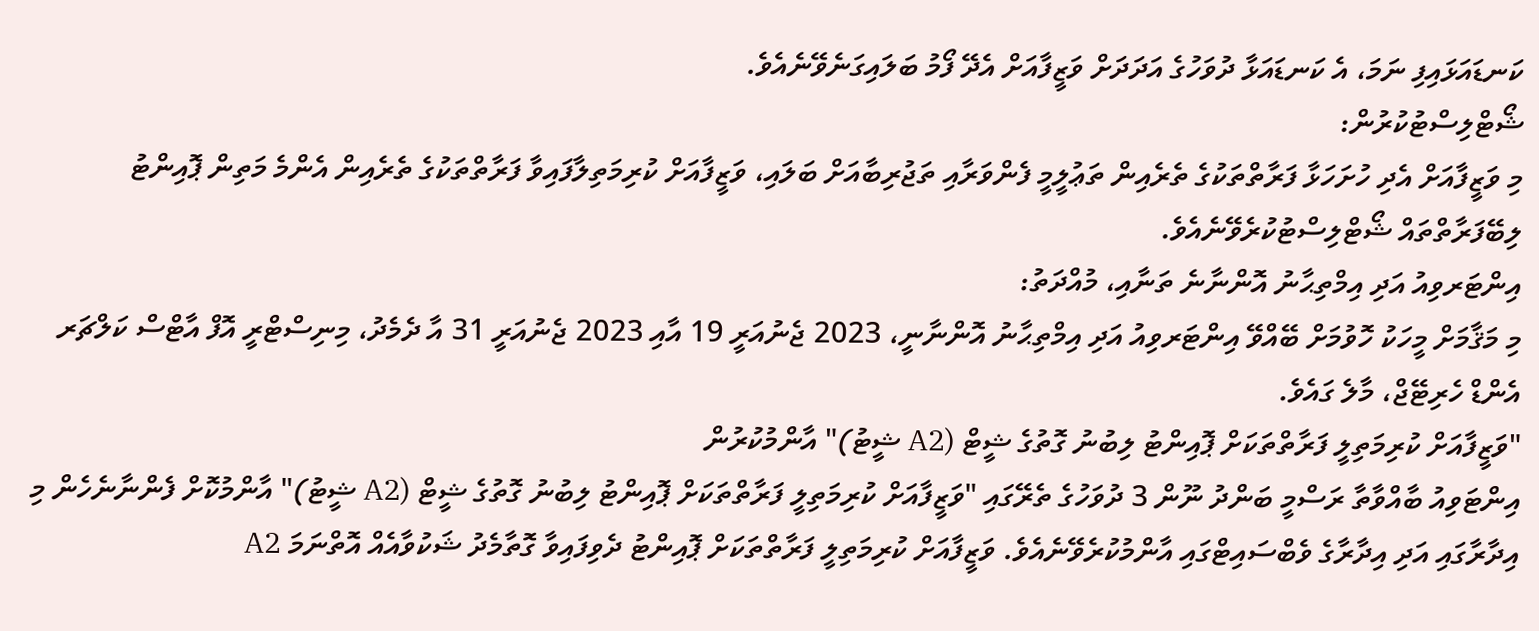ކަނޑައަޅައިފި ނަމަ، އެ ކަނޑައަޅާ ދުވަހުގެ އަދަދަށް ވަޒީފާއަށް އެދޭ ފޯމު ބަލައިގަނެވޭނެއެވެ.
ޝޯޓްލިސްޓުކުރުން:
މި ވަޒީފާއަށް އެދި ހުށަހަޅާ ފަރާތްތަކުގެ ތެރެއިން ތަޢުލީމީ ފެންވަރާއި ތަޖުރިބާއަށް ބަލައި، ވަޒީފާއަށް ކުރިމަތިލާފައިވާ ފަރާތްތަކުގެ ތެރެއިން އެންމެ މަތިން ޕޮއިންޓު ލިބޭފަރާތްތައް ޝޯޓްލިސްޓުކުރެވޭނެއެވެ.
އިންޓަރވިއު އަދި އިމްތިޙާނު އޮންނާނެ ތަނާއި، މުއްދަތު:
މި މަޤާމަށް މީހަކު ހޮވުމަށް ބޭއްވޭ އިންޓަރވިއު އަދި އިމްތިޙާނު އޮންނާނީ، 2023 ޖެނުއަރީ 19 އާއި 2023 ޖެނުއަރީ 31 އާ ދެމެދު، މިނިސްޓްރީ އޮފް އާޓްސް ކަލްޗަރ އެންޑް ހެރިޓޭޖް، މާލެ ގައެވެ.
"ވަޒީފާއަށް ކުރިމަތިލީ ފަރާތްތަކަށް ޕޮއިންޓު ލިބުނު ގޮތުގެ ޝީޓް (A2 ޝީޓު)" އާންމުކުރުން
އިންޓަވިއު ބާއްވާތާ ރަސްމީ ބަންދު ނޫން 3 ދުވަހުގެ ތެރޭގައި "ވަޒީފާއަށް ކުރިމަތިލީ ފަރާތްތަކަށް ޕޮއިންޓު ލިބުނު ގޮތުގެ ޝީޓް (A2 ޝީޓު)" އާންމުކޮށް ފެންނާނެހެން މި އިދާރާގައި އަދި އިދާރާގެ ވެބްސައިޓްގައި އާންމުކުރެވޭނެއެވެ. ވަޒީފާއަށް ކުރިމަތިލީ ފަރާތްތަކަށް ޕޮއިންޓު ދެވިފައިވާ ގޮތާމެދު ޝަކުވާއެއް އޮތްނަމަ A2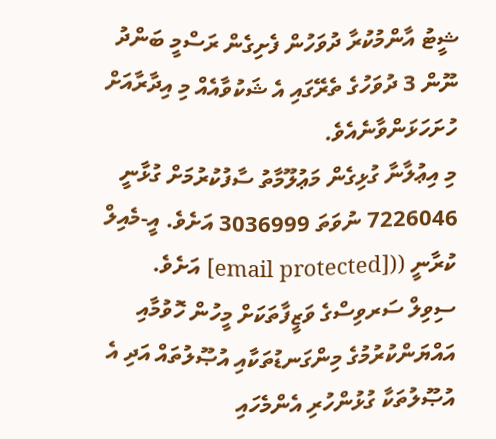ޝީޓު އާންމުކުރާ ދުވަހުން ފެށިގެން ރަސްމީ ބަންދު ނޫން 3 ދުވަހުގެ ތެރޭގައި އެ ޝަކުވާއެއް މި އިދާރާއަށް ހުށަހަޅަންވާނެއެވެ.
މި އިޢުލާނާ ގުޅިގެން މަޢުލޫމާތު ސާފުކުރުމަށް ގުޅާނީ 7226046 ނުވަތަ 3036999 އަށެވެ. އީ-މެއިލް ކުރާނީ (([email protected] އަށެވެ.
ސިވިލް ސަރވިސްގެ ވަޒީފާތަކަށް މީހުން ހޮވުމާއި އައްޔަންކުރުމުގެ މިންގަނޑުތަކާއި އުޞޫލުތައް އަދި އެ އުޞޫލުތަކާ ގުޅުންހުރި އެންމެހައި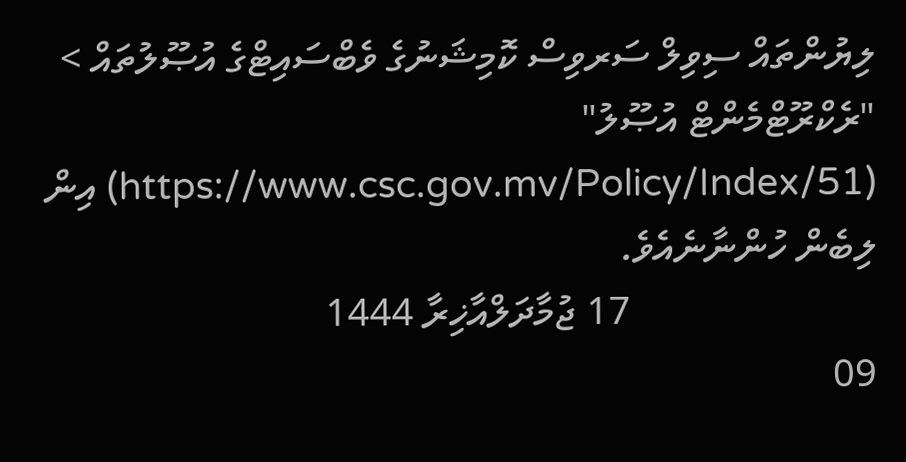ލިޔުންތައް ސިވިލް ސަރވިސް ކޮމިޝަނުގެ ވެބްސައިޓްގެ އުޞޫލުތައް > "ރެކްރޫޓްމެންޓް އުޞޫލު" (https://www.csc.gov.mv/Policy/Index/51) އިން ލިބެން ހުންނާނެއެވެ.
                         17 ޖުމާދަލްއާޚިރާ 1444
09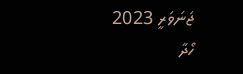ޖަނަވަރީ 2023
ހޯދާ